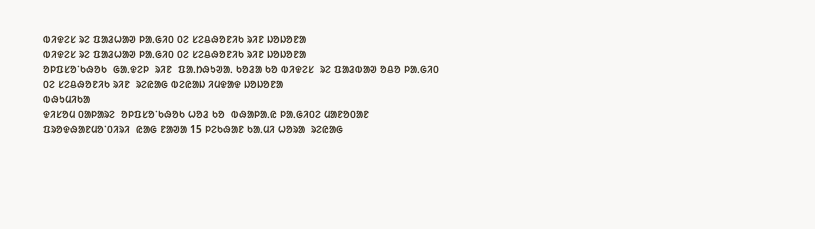ᱵᱤᱫᱮᱥ ᱨᱮ ᱯᱟᱲᱦᱟᱣ ᱞᱟᱹᱜᱤ᱐ ᱐ᱮ ᱥᱮᱪᱷᱚᱱᱤᱠ ᱨᱤᱱ ᱡᱚᱡᱚᱱᱟ
ᱵᱤᱫᱮᱥ ᱨᱮ ᱯᱟᱲᱦᱟᱣ ᱞᱟᱹᱜᱤ᱐ ᱐ᱮ ᱥᱮᱪᱷᱚᱱᱤᱠ ᱨᱤᱱ ᱡᱚᱡᱚᱱᱟ
ᱚᱞᱯᱥᱚᱸᱠᱷᱚᱠ  ᱜᱟᱹᱫᱮᱞ  ᱨᱤᱱ  ᱯᱟᱹᱴᱷᱩᱣᱟᱹ ᱠᱚᱲᱟ ᱠᱚ ᱵᱤᱫᱮᱥ  ᱨᱮ ᱯᱟᱲᱵᱟᱣ ᱚᱪᱚ ᱞᱟᱹᱜᱤ᱐ ᱐ᱮ ᱥᱮᱪᱷᱚᱱᱤᱠ ᱨᱤᱱ  ᱨᱮᱭᱟᱜ ᱵᱮᱭᱟᱡ ᱤᱢᱫᱟᱫ ᱡᱚᱡᱚᱱᱟ
ᱵᱷᱩᱢᱤᱠᱟ
ᱫᱤᱥᱚᱢ ᱐ᱟᱞᱟᱨᱮ  ᱚᱞᱯᱥᱚᱸᱠᱷᱚᱠ ᱦᱚᱲ ᱠᱚ  ᱵᱷᱟᱞᱟᱹᱭ ᱞᱟᱹᱜᱤ᱐ᱮ ᱢᱟᱱᱚ᱐ᱟᱱ  ᱯᱨᱚᱫᱷᱟᱱᱢᱚᱸ᱐ᱤᱨᱤ  ᱭᱟᱜ ᱱᱟᱣᱟ 15 ᱞᱮᱠᱷᱟᱱ ᱠᱟᱹᱢᱤ ᱦᱚᱨᱟ  ᱨᱮᱭᱟᱜ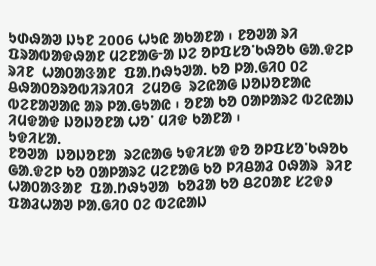ᱩᱰᱷᱟᱣ ᱡᱩᱱ 2006 ᱦᱩᱭ ᱟᱠᱟᱱᱟ ᱾ ᱱᱚᱣᱟ ᱨᱤ ᱯᱨᱟᱵᱟᱫᱷᱟᱱ ᱢᱮᱱᱟᱜᱼᱟ ᱡᱮ ᱚᱞᱯᱥᱚᱸᱠᱷᱚᱠ ᱜᱟᱹᱫᱮᱞ ᱨᱤᱱ  ᱦᱟ᱐ᱟᱝᱟᱱ  ᱯᱟᱹᱴᱷᱩᱣᱟᱹ ᱠᱚ ᱞᱟᱹᱜᱤ᱐ ᱐ᱮ ᱪᱷᱟ᱐ᱚᱨᱚᱵᱤᱨᱤ᱐ᱤ  ᱮᱢᱚᱜ  ᱨᱮᱭᱟᱜ ᱡᱚᱡᱚᱱᱟᱭ ᱵᱮᱱᱟᱣᱟᱭ ᱟᱨ ᱞᱟᱹᱜᱩᱟᱭ ᱾ ᱚᱱᱟ ᱠᱚ ᱐ᱟᱞᱟᱨᱮ ᱵᱮᱭᱟᱡ ᱤᱢᱫᱟᱫ ᱡᱚᱡᱚᱱᱟ ᱦᱚᱸ ᱢᱤᱫ ᱠᱟᱱᱟ ᱾
ᱩᱫᱤᱥᱟᱹ
ᱱᱚᱣᱟ  ᱡᱚᱡᱚᱱᱟ  ᱨᱮᱭᱟᱜ ᱩᱫᱤᱥᱟ ᱫᱚ ᱚᱞᱯᱥᱚᱸᱠᱷᱚᱠ ᱜᱟᱹᱫᱮᱞ ᱠᱚ ᱐ᱟᱞᱟᱨᱮ ᱢᱮᱱᱟᱜ ᱠᱚ ᱞᱤᱪᱟᱲ ᱐ᱷᱟᱨ  ᱨᱤᱱ  ᱦᱟ᱐ᱟᱝᱟᱱ  ᱯᱟᱹᱴᱷᱩᱣᱟ  ᱠᱚᱲᱟ ᱠᱚ ᱪᱮ᱐ᱟᱱ ᱥᱮᱫᱽ ᱯᱟᱲᱦᱟᱣ ᱞᱟᱹᱜᱤ᱐ ᱐ᱮ ᱵᱮᱭᱟᱡ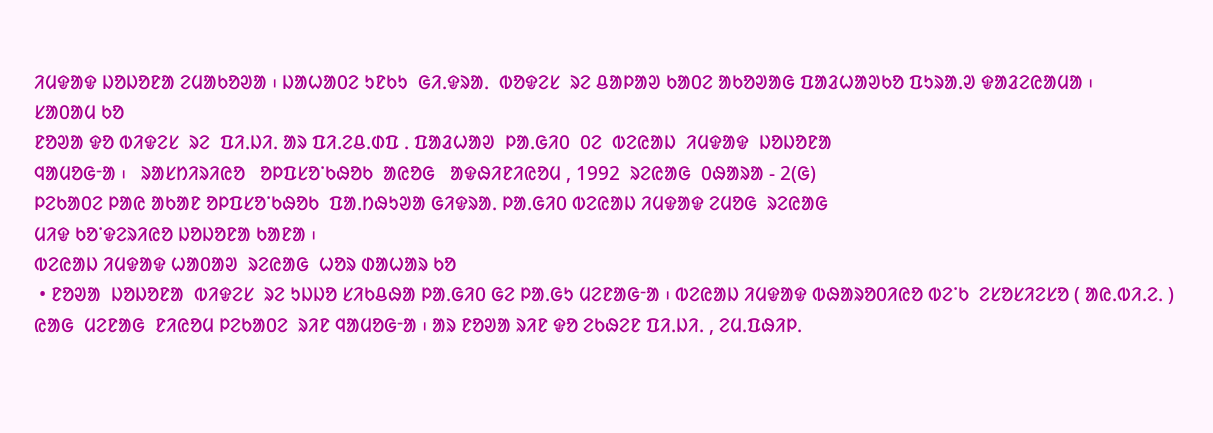ᱤᱢᱫᱟᱫ ᱡᱚᱡᱚᱱᱟ ᱮᱢᱟᱠᱚᱣᱟ ᱾ ᱡᱟᱦᱟ᱐ᱮ ᱩᱱᱠᱩ  ᱜᱤᱹᱫᱨᱟᱹ  ᱵᱚᱫᱮᱥ  ᱨᱮ ᱪᱟᱞᱟᱣ ᱠᱟ᱐ᱮ ᱟᱠᱚᱣᱟᱜ ᱯᱟᱲᱦᱟᱣᱠᱚ ᱯᱩᱨᱟᱹᱣ ᱫᱟᱲᱮᱭᱟᱢᱟ ᱾
ᱥᱟ᱐ᱟᱢ ᱠᱚ
ᱱᱚᱣᱟ ᱫᱚ ᱵᱤᱫᱮᱥ  ᱨᱮ  ᱯᱤᱹᱡᱤᱹ ᱟᱨ ᱯᱤᱹᱮᱪᱹᱰᱯ ᱹ ᱯᱟᱲᱦᱟᱣ  ᱞᱟᱹᱜᱤ᱐  ᱐ᱮ  ᱵᱮᱭᱟᱡ  ᱤᱢᱫᱟᱫ  ᱡᱚᱡᱚᱱᱟ
ᱧᱟᱢᱚᱜᱼᱟ ᱾   ᱨᱟᱥᱴᱤᱨᱤᱭᱚ   ᱚᱞᱯᱥᱚᱸᱠᱷᱚᱠ  ᱟᱭᱚᱜ   ᱟᱫᱷᱤᱱᱤᱭᱚᱢ , 1992  ᱨᱮᱭᱟᱜ  ᱐ᱷᱟᱨᱟ - 2(ᱜ)
ᱞᱮᱠᱟ᱐ᱮ ᱞᱟᱭ ᱟᱠᱟᱱ ᱚᱞᱯᱥᱚᱸᱠᱷᱚᱠ  ᱯᱟᱹᱴᱷᱩᱣᱟ ᱜᱤᱫᱨᱟᱹ ᱞᱟᱹᱜᱤ᱐ ᱵᱮᱭᱟᱡ ᱤᱢᱫᱟᱫ ᱮᱢᱚᱜ  ᱨᱮᱭᱟᱜ
ᱢᱤᱫ ᱠᱚᱸᱫᱮᱨᱤᱭᱚ ᱡᱚᱡᱚᱱᱟ ᱠᱟᱱᱟ ᱾
ᱵᱮᱭᱟᱡ ᱤᱢᱫᱟᱫ ᱦᱟ᱐ᱟᱣ  ᱨᱮᱭᱟᱜ  ᱦᱚᱨ ᱰᱟᱦᱟᱨ ᱠᱚ
 • ᱱᱚᱣᱟ  ᱡᱚᱡᱚᱱᱟ  ᱵᱤᱫᱮᱥ  ᱨᱮ ᱩᱡᱡᱚ ᱥᱤᱠᱪᱷᱟ ᱞᱟᱹᱜᱤ᱐ ᱜᱮ ᱞᱟᱹᱜᱩ ᱢᱮᱱᱟᱜᱼᱟ ᱾ ᱵᱮᱭᱟᱡ ᱤᱢᱫᱟᱫ ᱵᱷᱟᱨᱚ᱐ᱤᱭᱚ ᱵᱮᱸᱠ  ᱮᱥᱚᱥᱤᱮᱥᱚ ( ᱟᱭᱹᱵᱤᱹᱮᱹ ) ᱭᱟᱜ  ᱢᱮᱱᱟᱜ  ᱱᱤᱭᱚᱢ ᱞᱮᱠᱟ᱐ᱮ  ᱨᱤᱱ ᱧᱟᱢᱚᱜᱼᱟ ᱾ ᱟᱨ ᱱᱚᱣᱟ ᱨᱤᱱ ᱫᱚ ᱮᱠᱷᱮᱱ ᱯᱤᱹᱡᱤᱹ , ᱮᱢᱹᱯᱷᱤᱞᱹ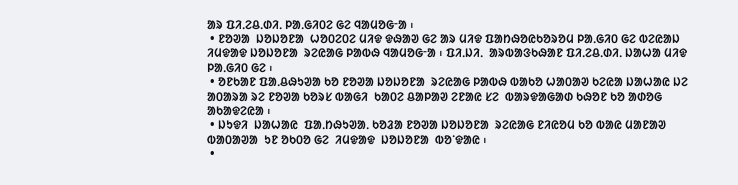ᱟᱨ ᱯᱤᱹᱮᱪᱹᱰᱤᱹ ᱞᱟᱹᱜᱤ᱐ᱮ ᱜᱮ ᱧᱟᱢᱚᱜᱼᱟ ᱾
 • ᱱᱚᱣᱟ  ᱡᱚᱡᱚᱱᱟ  ᱦᱚ᱐ᱮ᱐ᱮ ᱢᱤᱫ ᱫᱷᱟᱣ ᱜᱮ ᱟᱨ ᱢᱤᱫ ᱯᱟᱴᱷᱚᱭᱠᱚᱨᱚᱢ ᱞᱟᱹᱜᱤ᱐ ᱜᱮ ᱵᱮᱭᱟᱡ ᱤᱢᱫᱟᱫ ᱡᱚᱡᱚᱱᱟ  ᱨᱮᱭᱟᱜ ᱞᱟᱵᱷ ᱧᱟᱢᱚᱜᱼᱟ ᱾ ᱯᱤᱹᱡᱤᱹ  ᱟᱨᱵᱟᱝᱠᱷᱟᱱ ᱯᱤᱹᱮᱪᱹᱰᱤᱹ ᱡᱟᱦᱟ ᱢᱤᱫ ᱞᱟᱹᱜᱤ᱐ ᱜᱮ ᱾
 • ᱚᱱᱠᱟᱱ ᱯᱟᱹᱪᱷᱩᱣᱟ ᱠᱚ ᱱᱚᱣᱟ ᱡᱚᱡᱚᱱᱟ  ᱨᱮᱭᱟᱜ ᱞᱟᱵᱷ ᱵᱟᱠᱚ ᱦᱟ᱐ᱟᱣ ᱠᱮᱭᱟ ᱡᱟᱦᱟᱭ ᱡᱮ ᱟ᱐ᱟᱨᱟ ᱨᱮ ᱱᱚᱣᱟ ᱠᱚᱨᱥ ᱵᱟᱜᱤ  ᱠᱟ᱐ᱮ ᱪᱟᱞᱟᱣ ᱮᱱᱟᱭ ᱥᱮ  ᱵᱟᱨᱫᱟᱜᱟᱰ ᱠᱷᱚᱱ ᱠᱚ ᱟᱰᱚᱜ ᱟᱠᱟᱫᱮᱭᱟ ᱾
 • ᱡᱩᱫᱤ  ᱡᱟᱦᱟᱭ  ᱯᱟᱹᱴᱷᱩᱣᱟᱹ ᱠᱚᱲᱟ ᱱᱚᱣᱟ ᱡᱚᱡᱚᱱᱟ  ᱨᱮᱭᱟᱜ ᱱᱤᱭᱚᱢ ᱠᱚ ᱵᱟᱭ ᱢᱟᱱᱟᱣ ᱵᱟ᱐ᱟᱣᱟ  ᱩᱱ ᱚᱠ᱐ᱚ ᱜᱮ  ᱤᱢᱫᱟᱫ  ᱡᱚᱡᱚᱱᱟ  ᱵᱚᱸᱫᱟᱭ ᱾
 •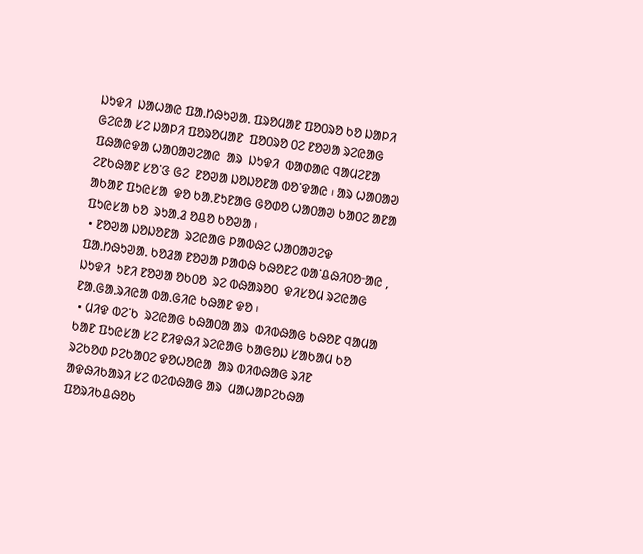ᱡᱩᱫᱤ  ᱡᱟᱦᱟᱭ ᱯᱟᱹᱴᱷᱩᱣᱟᱹ ᱯᱨᱚᱢᱟᱱ ᱯᱚ᱐ᱨᱚ ᱠᱚ ᱡᱟᱞᱤ ᱜᱮᱭᱟ ᱥᱮ ᱡᱟᱞᱤ ᱯᱚᱨᱚᱢᱟᱱ  ᱯᱚ᱐ᱨᱚ ᱐ᱮ ᱱᱚᱣᱟ ᱨᱮᱭᱟᱜ ᱯᱷᱟᱭᱫᱟ ᱦᱟ᱐ᱟᱣᱮᱟᱭ  ᱟᱨ  ᱡᱩᱫᱤ  ᱵᱟᱰᱟᱭ ᱧᱟᱢᱮᱱᱟ  ᱮᱱᱠᱷᱟᱱ ᱥᱚᱸᱝ ᱜᱮ  ᱱᱚᱣᱟ ᱡᱚᱡᱚᱱᱟ ᱵᱚᱸᱫᱟᱭ ᱾ ᱟᱨ ᱦᱟ᱐ᱟᱣ ᱟᱠᱟᱱ ᱯᱩᱭᱥᱟ  ᱫᱚ ᱠᱟᱹᱱᱩᱱᱟᱜ ᱜᱚᱰᱚ ᱦᱟ᱐ᱟᱣ ᱠᱟ᱐ᱮ ᱟᱱᱟ ᱯᱩᱭᱥᱟ ᱠᱚ  ᱨᱩᱟᱹᱲ ᱚᱪᱚ ᱠᱚᱣᱟ ᱾
 • ᱱᱚᱣᱟ ᱡᱚᱡᱚᱱᱟ  ᱨᱮᱭᱟᱜ ᱞᱟᱵᱷᱮ ᱦᱟ᱐ᱟᱣᱮᱫ ᱯᱟᱹᱴᱷᱩᱣᱟᱹ ᱠᱚᱲᱟ ᱱᱚᱣᱟ ᱞᱟᱵᱷ ᱠᱷᱚᱱᱮ ᱵᱟᱸᱪᱷᱤ᱐ᱚᱼᱟᱭ , ᱡᱩᱫᱤ  ᱩᱱᱤ ᱱᱚᱣᱟ ᱚᱠ᱐ᱚ  ᱨᱮ ᱵᱷᱟᱨᱚ᱐  ᱫᱤᱥᱚᱢ ᱨᱮᱭᱟᱜ  ᱱᱟᱹᱜᱟᱹᱨᱤᱭᱟ ᱵᱟᱹᱜᱤᱭ ᱠᱷᱟᱱ ᱫᱚ ᱾
 • ᱢᱤᱫ ᱵᱮᱸᱠ  ᱨᱮᱭᱟᱜ ᱠᱷᱟ᱐ᱟ ᱟᱨ  ᱵᱤᱵᱷᱟᱜ ᱠᱷᱚᱱ ᱧᱟᱢᱟ ᱠᱟᱱ ᱯᱩᱭᱥᱟ ᱥᱮ ᱱᱤᱫᱷᱤ ᱨᱮᱭᱟᱜ ᱠᱟᱜᱚᱡ ᱥᱟᱠᱟᱢ ᱠᱚ ᱨᱮᱠᱚᱰ ᱞᱮᱠᱟ᱐ᱮ ᱫᱚᱦᱚᱭᱟ  ᱟᱨ ᱵᱤᱵᱷᱟᱜ ᱨᱤᱱ  ᱟᱫᱷᱤᱠᱟᱨᱤ ᱥᱮ ᱵᱮᱵᱷᱟᱜ ᱟᱨ  ᱢᱟᱦᱟᱞᱮᱠᱷᱟ ᱯᱚᱨᱤᱠᱪᱷᱚᱠ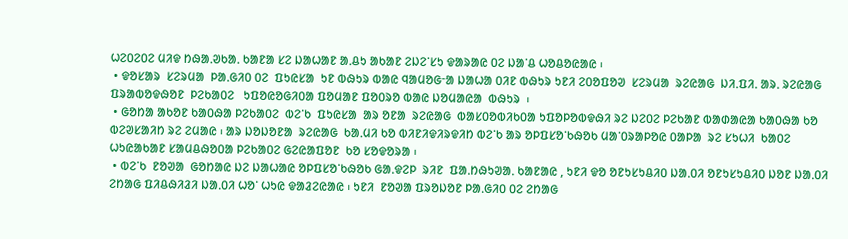ᱦᱮ᱐ᱮ᱐ᱮ ᱢᱤᱫ ᱴᱷᱟᱹᱣᱠᱟᱹ ᱠᱟᱱᱟ ᱥᱮ ᱡᱟᱦᱟᱱ ᱟᱹᱪᱩ ᱟᱠᱟᱱ ᱮᱡᱮᱸᱥᱩ ᱫᱟᱨᱟᱭ ᱐ᱮ ᱡᱟᱸᱪ ᱦᱚᱪᱚᱭᱟᱭ ᱾
 • ᱫᱚᱥᱟᱨ  ᱥᱮᱨᱢᱟ  ᱞᱟᱹᱜᱤ᱐ ᱐ᱮ  ᱯᱩᱭᱥᱟ  ᱩᱱ ᱵᱷᱩᱨ ᱵᱟᱭ ᱧᱟᱢᱚᱜᱼᱟ ᱡᱟᱦᱟ ᱐ᱤᱱ ᱵᱷᱩᱨ ᱩᱱᱤ ᱮ᱐ᱚᱯᱚᱣ  ᱥᱮᱨᱢᱟ  ᱨᱮᱭᱟᱜ  ᱡᱤᱹᱯᱤᱹ ᱟᱨᱹ ᱨᱮᱭᱟᱜ ᱯᱨᱟᱵᱚᱫᱷᱚᱱ  ᱞᱮᱠᱟ᱐ᱮ   ᱩᱯᱚᱭᱚᱜᱤ᱐ᱟ ᱯᱚᱢᱟᱱ ᱯᱚ᱐ᱨᱚ ᱵᱟᱭ ᱡᱚᱢᱟᱭᱟ  ᱵᱷᱩᱨ  ᱾
 • ᱜᱚᱴᱟ ᱟᱠᱚᱱ ᱠᱟ᱐ᱷᱟ ᱞᱮᱠᱟ᱐ᱮ  ᱵᱮᱸᱠ  ᱯᱩᱭᱥᱟ  ᱟᱨ ᱚᱱᱟ  ᱨᱮᱭᱟᱜ  ᱵᱟᱥ᱐ᱚᱵᱤᱠ᱐ᱟ ᱩᱯᱚᱞᱚᱵᱫᱷᱤ ᱨᱮ ᱡᱮ᱐ᱮ ᱞᱮᱠᱟᱱ ᱵᱟᱰᱟᱭᱟ ᱠᱟ᱐ᱷᱟ ᱠᱚ ᱵᱮᱣᱥᱟᱤᱴ ᱨᱮ ᱮᱢᱟᱭ ᱾ ᱟᱨ ᱡᱚᱡᱚᱱᱟ  ᱨᱮᱭᱟᱜ  ᱠᱟᱹᱢᱤ ᱠᱚ ᱵᱤᱱᱤᱫᱤᱨᱫᱤᱴ ᱵᱮᱸᱠ ᱟᱨ ᱚᱞᱯᱥᱚᱸᱠᱷᱚᱠ ᱢᱟᱸ᱐ᱨᱟᱞᱚᱭ ᱐ᱟᱞᱟ  ᱨᱮ ᱥᱩᱦᱤ  ᱠᱟ᱐ᱮ  ᱦᱩᱭᱟᱠᱟᱱ ᱥᱟᱢᱪᱷᱚ᱐ᱟ ᱞᱮᱠᱟ᱐ᱮ ᱜᱮᱭᱟᱯᱚᱱ  ᱠᱚ ᱥᱚᱫᱚᱨᱟ ᱾
 • ᱵᱮᱸᱠ  ᱱᱚᱣᱟ  ᱜᱚᱴᱟᱭ ᱡᱮ ᱡᱟᱦᱟᱭ ᱚᱞᱯᱥᱚᱸᱠᱷᱚᱠ ᱜᱟᱹᱫᱮᱞ  ᱨᱤᱱ  ᱯᱟᱹᱴᱷᱩᱣᱟᱹ ᱠᱟᱱᱟᱭ , ᱩᱱᱤ ᱫᱚ ᱚᱱᱩᱥᱩᱪᱤ᱐ ᱡᱟᱹ᱐ᱤ ᱚᱱᱩᱥᱩᱪᱤ᱐ ᱡᱚᱱ ᱡᱟᱹ᱐ᱤ ᱮᱴᱟᱜ ᱯᱤᱪᱷᱤᱲᱤ ᱡᱟᱹ᱐ᱤ ᱦᱚᱸ ᱦᱩᱭ ᱫᱟᱲᱮᱭᱟᱭ ᱾ ᱩᱱᱤ  ᱱᱚᱣᱟ ᱯᱨᱚᱡᱚᱱ ᱞᱟᱹᱜᱤ᱐ ᱐ᱮ ᱮᱴᱟᱜ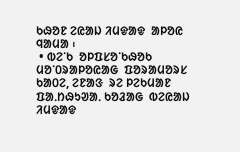ᱠᱷᱚᱱ ᱮᱭᱟᱡ ᱤᱢᱫᱟᱫ  ᱟᱞᱚᱭ ᱧᱟᱢᱟ ᱾
 • ᱵᱮᱸᱠ  ᱚᱞᱯᱥᱚᱸᱠᱷᱚᱠ ᱢᱚᱸ᱐ᱨᱟᱞᱚᱭᱟᱜ  ᱯᱚᱨᱟᱢᱚᱨᱥ  ᱠᱟ᱐ᱮ, ᱮᱱᱟᱝ  ᱨᱮ ᱞᱮᱠᱢᱟᱱ ᱯᱟᱹᱴᱷᱩᱣᱟᱹ ᱠᱚᱲᱟᱜ  ᱵᱮᱭᱟᱡ ᱤᱢᱫᱟᱫ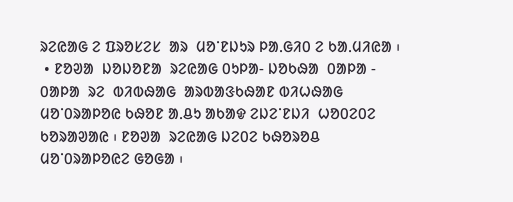ᱨᱮᱭᱟᱜ ᱮ ᱯᱨᱚᱥᱮᱥ  ᱟᱨ  ᱢᱚᱸᱱᱡᱩᱨ ᱞᱟᱹᱜᱤ᱐ ᱮ ᱠᱟᱹᱢᱤᱭᱟ ᱾
 • ᱱᱚᱣᱟ  ᱡᱚᱡᱚᱱᱟ  ᱨᱮᱭᱟᱜ ᱐ᱩᱞᱟ- ᱡᱚᱠᱷᱟ  ᱐ᱟᱞᱟ - ᱐ᱟᱞᱟ  ᱨᱮ  ᱵᱤᱵᱷᱟᱜ  ᱟᱨᱵᱟᱝᱠᱷᱟᱱ ᱵᱤᱦᱷᱟᱜ ᱢᱚᱸ᱐ᱨᱟᱞᱚᱭ ᱠᱷᱚᱱ ᱟᱹᱪᱩ ᱟᱠᱟᱫ ᱮᱡᱮᱸᱱᱡᱤ  ᱦᱚ᱐ᱮ᱐ᱮ ᱠᱚᱨᱟᱣᱟᱭ ᱾ ᱱᱚᱣᱟ  ᱨᱮᱭᱟᱜ ᱡᱮ᱐ᱮ ᱠᱷᱚᱨᱚᱪ ᱢᱚᱸ᱐ᱨᱟᱞᱚᱭᱮ ᱜᱚᱜᱟ ᱾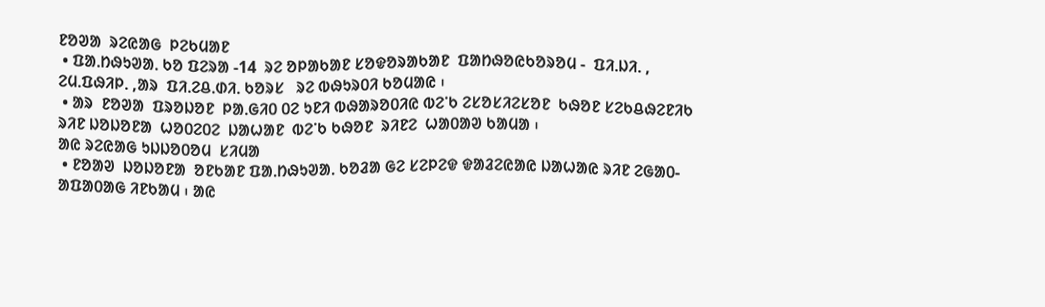ᱱᱚᱣᱟ  ᱨᱮᱭᱟᱜ  ᱞᱮᱠᱢᱟᱱ
 • ᱯᱟᱹᱴᱷᱩᱣᱟᱹ ᱠᱚ ᱯᱮᱨᱟ -14  ᱨᱮ ᱚᱞᱟᱠᱟᱱ ᱥᱚᱫᱚᱨᱟᱠᱟᱱ  ᱯᱟᱴᱷᱚᱭᱠᱚᱨᱚᱢ -  ᱯᱤᱹᱡᱤᱹ , ᱮᱢᱹᱯᱷᱤᱞᱹ ,ᱟᱨ  ᱯᱤᱹᱮᱪᱹᱰᱤᱹ ᱠᱚᱨᱥ   ᱨᱮ ᱵᱷᱩᱨ᱐ᱤ ᱠᱚᱢᱟᱭ ᱾
 • ᱟᱨ  ᱱᱚᱣᱟ  ᱯᱨᱚᱡᱚᱱ  ᱞᱟᱹᱜᱤ᱐ ᱐ᱮ ᱩᱱᱤ ᱵᱷᱟᱨᱚ᱐ᱤᱭ ᱵᱮᱸᱠ ᱮᱥᱚᱥᱤᱮᱥᱚᱱ  ᱠᱷᱚᱱ ᱥᱮᱠᱪᱷᱮᱱᱤᱠ ᱨᱤᱱ ᱡᱚᱡᱚᱱᱟ  ᱦᱚ᱐ᱮ᱐ᱮ  ᱡᱟᱦᱟᱱ  ᱵᱮᱸᱠ ᱠᱷᱚᱱ  ᱨᱤᱱᱮ  ᱦᱟ᱐ᱟᱣ ᱠᱟᱢᱟ ᱾
ᱟᱭ ᱨᱮᱭᱟᱜ ᱩᱡᱡᱚ᱐ᱚᱢ  ᱥᱤᱢᱟ
 • ᱱᱚᱟᱣ  ᱡᱚᱡᱚᱱᱟ  ᱚᱱᱠᱟᱱ ᱯᱟᱹᱴᱷᱩᱣᱟᱹ ᱠᱚᱲᱟ ᱜᱮ ᱥᱮᱞᱮᱫ ᱫᱟᱲᱮᱭᱟᱭ ᱡᱟᱦᱟᱭ ᱨᱤᱱ ᱮᱜᱟ᱐- ᱟᱯᱟ᱐ᱟᱜ ᱤᱱᱠᱟᱢ ᱾ ᱟᱭ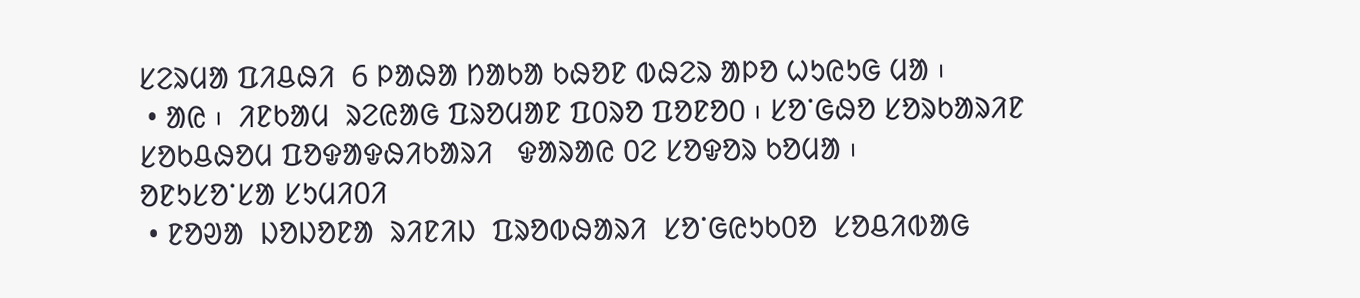ᱥᱮᱨᱢᱟ ᱯᱤᱪᱷᱤ  6 ᱞᱟᱷᱟ ᱴᱟᱠᱟ ᱠᱷᱚᱱ ᱵᱷᱮᱨ ᱟᱞᱚ ᱦᱩᱭᱩᱜ ᱢᱟ ᱾
 • ᱟᱭ ᱾  ᱤᱱᱠᱟᱢ  ᱨᱮᱭᱟᱜ ᱯᱨᱚᱢᱟᱱ ᱯ᱐ᱨᱚ ᱯᱚᱱᱚ᱐ ᱾ ᱥᱚᱸᱜᱷᱚ ᱥᱚᱨᱠᱟᱨᱤᱱ ᱥᱚᱠᱪᱷᱚᱢ ᱯᱚᱫᱟᱫᱷᱤᱠᱟᱨᱤ   ᱫᱟᱨᱟᱭ ᱐ᱮ ᱥᱚᱫᱚᱨ ᱠᱚᱢᱟ ᱾
ᱚᱱᱩᱥᱚᱸᱥᱟ ᱥᱩᱢᱤ᱐ᱤ
 • ᱱᱚᱣᱟ  ᱡᱚᱡᱚᱱᱟ  ᱨᱤᱱᱤᱡ  ᱯᱨᱚᱵᱷᱟᱨᱤ  ᱥᱚᱸᱜᱭᱩᱠ᱐ᱚ  ᱥᱚᱪᱤᱵᱟᱜ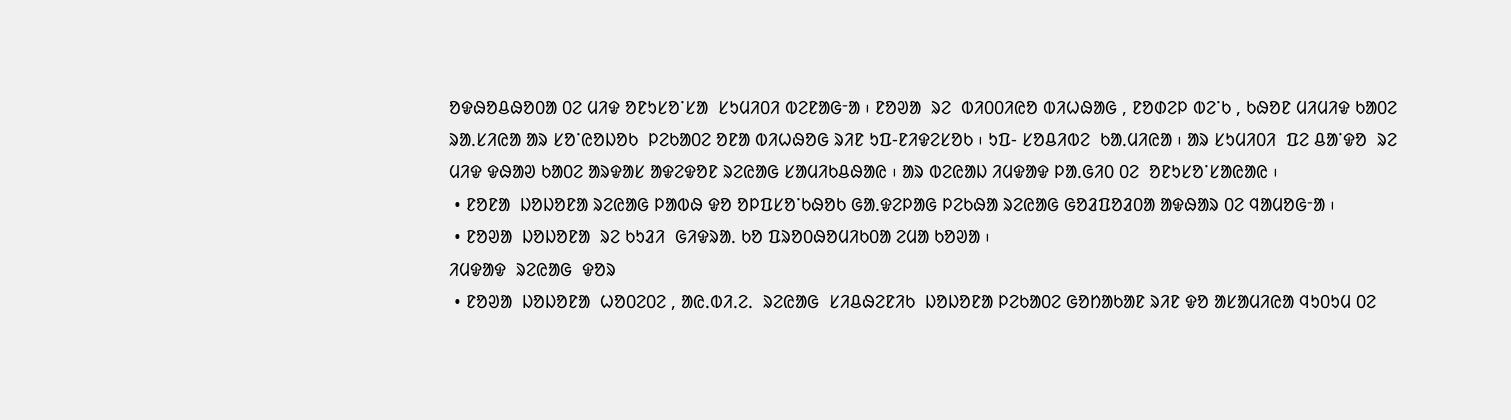ᱚᱫᱷᱚᱪᱷᱚ᱐ᱟ ᱐ᱮ ᱢᱤᱫ ᱚᱱᱩᱥᱚᱸᱥᱟ  ᱥᱩᱢᱤ᱐ᱤ ᱵᱮᱱᱟᱜᱼᱟ ᱾ ᱱᱚᱣᱟ  ᱨᱮ  ᱵᱤ᱐᱐ᱤᱭᱚ ᱵᱤᱦᱷᱟᱜ , ᱱᱚᱰᱮᱞ ᱵᱮᱸᱠ , ᱠᱷᱚᱱ ᱢᱤᱢᱤᱫ ᱠᱟ᱐ᱮ ᱨᱟᱹᱥᱤᱭᱟ ᱟᱨ ᱥᱚᱸᱭᱚᱡᱚᱠ  ᱞᱮᱠᱟ᱐ᱮ ᱚᱱᱟ ᱵᱤᱦᱷᱚᱜ ᱨᱤᱱ ᱩᱯ-ᱱᱤᱫᱮᱥᱚᱠ ᱾ ᱩᱯ- ᱥᱚᱪᱤᱵᱮ  ᱠᱟᱹᱢᱤᱭᱟ ᱾ ᱟᱨ ᱥᱩᱢᱤ᱐ᱤ  ᱯᱮ ᱪᱟᱸᱫᱚ  ᱨᱮ ᱢᱤᱫ ᱫᱷᱟᱣ ᱠᱟ᱐ᱮ ᱟᱨᱫᱟᱥ ᱟᱫᱮᱫᱚᱱ ᱨᱮᱭᱟᱜ ᱥᱟᱢᱤᱠᱪᱷᱟᱭ ᱾ ᱟᱨ ᱵᱮᱭᱟᱡ ᱤᱢᱫᱟᱫ ᱞᱟᱹᱜᱤ᱐ ᱐ᱮ  ᱚᱱᱩᱥᱚᱸᱥᱟᱭᱟᱭ ᱾
 • ᱱᱚᱱᱟ  ᱡᱚᱡᱚᱱᱟ ᱨᱮᱭᱟᱜ ᱞᱟᱵᱷ ᱫᱚ ᱚᱞᱯᱥᱚᱸᱠᱷᱚᱠ ᱜᱟᱹᱫᱮᱞᱟᱜ ᱞᱮᱠᱷᱟ ᱨᱮᱭᱟᱜ ᱜᱚᱲᱯᱚᱲ᱐ᱟ ᱟᱫᱷᱟᱨ ᱐ᱮ ᱧᱟᱢᱚᱜᱼᱟ ᱾
 • ᱱᱚᱣᱟ  ᱡᱚᱡᱚᱱᱟ  ᱨᱮ ᱠᱩᱲᱤ  ᱜᱤᱫᱨᱟᱹ ᱠᱚ ᱯᱨᱚ᱐ᱷᱚᱢᱤᱠ᱐ᱟ ᱮᱢᱟ ᱠᱚᱣᱟ ᱾
ᱤᱢᱫᱟᱫ  ᱨᱮᱭᱟᱜ  ᱫᱚᱨ
 • ᱱᱚᱣᱟ  ᱡᱚᱡᱚᱱᱟ  ᱦᱚ᱐ᱮ᱐ᱮ , ᱟᱭᱹᱵᱤᱹᱮᱹ  ᱨᱮᱭᱟᱜ  ᱥᱤᱪᱷᱮᱱᱤᱠ  ᱡᱚᱡᱚᱱᱟ ᱞᱮᱠᱟ᱐ᱮ ᱜᱚᱴᱟᱠᱟᱱ ᱨᱤᱱ ᱫᱚ ᱟᱥᱟᱢᱤᱭᱟ ᱧᱩ᱐ᱩᱢ ᱐ᱮ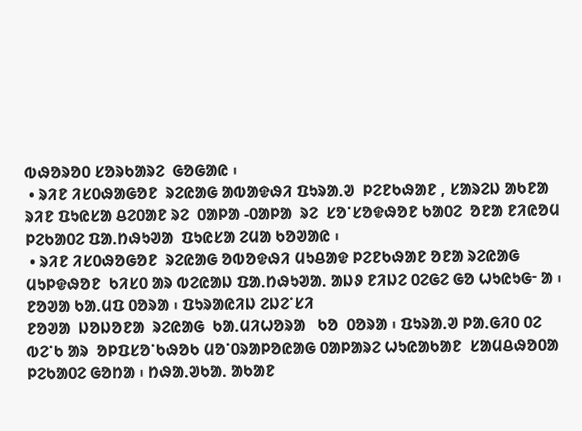ᱵᱷᱚᱨᱚ᱐ ᱥᱚᱨᱠᱟᱨᱮ  ᱜᱚᱜᱟᱭ ᱾
 • ᱨᱤᱱ ᱤᱥ᱐ᱷᱟᱜᱚᱱ  ᱨᱮᱭᱟᱜ ᱟᱵᱟᱫᱷᱤ ᱯᱩᱨᱟᱹᱣ  ᱞᱮᱱᱠᱷᱟᱱ , ᱥᱟᱨᱮᱡ ᱟᱠᱱᱟ ᱨᱤᱱ ᱯᱩᱭᱥᱟ ᱪᱮ᱐ᱟᱱ ᱨᱮ  ᱐ᱟᱞᱟ -᱐ᱟᱞᱟ  ᱨᱮ  ᱥᱚᱸᱥᱚᱫᱷᱚᱱ ᱠᱟ᱐ᱮ  ᱚᱱᱟ ᱱᱤᱭᱚᱢ ᱞᱮᱠᱟ᱐ᱮ ᱯᱟᱹᱴᱷᱩᱣᱟ  ᱯᱩᱭᱥᱟ ᱮᱢᱟ ᱠᱚᱣᱟᱭ ᱾
 • ᱨᱤᱱ ᱤᱥ᱐ᱷᱚᱜᱚᱱ  ᱨᱮᱭᱟᱜ ᱚᱵᱚᱫᱷᱤ ᱢᱩᱪᱟᱫ ᱞᱮᱱᱠᱷᱟᱱ ᱚᱱᱟ ᱨᱮᱭᱟᱜ ᱢᱩᱞᱫᱷᱚᱱ  ᱠᱤᱥ᱐ ᱟᱨ ᱵᱮᱭᱟᱡ ᱯᱟᱹᱴᱷᱩᱣᱟᱹ ᱟᱡᱽ ᱱᱤᱡᱮ ᱐ᱮᱜᱮ ᱜᱚ ᱦᱩᱭᱩᱜᱼ ᱟ ᱾
ᱱᱚᱣᱟ ᱠᱟᱹᱢᱯ ᱐ᱚᱨᱟ ᱾ ᱯᱩᱨᱟᱭᱤᱡ ᱮᱡᱮᱸᱥᱤ
ᱱᱚᱣᱟ  ᱡᱚᱡᱚᱱᱟ  ᱨᱮᱭᱟᱜ  ᱠᱟᱹᱢᱤᱦᱚᱨᱟ   ᱠᱚ  ᱐ᱚᱨᱟ ᱾ ᱯᱩᱨᱟᱹᱣ ᱞᱟᱹᱜᱤ᱐ ᱐ᱮ ᱵᱮᱸᱠ ᱟᱨ  ᱚᱞᱯᱥᱚᱸᱠᱷᱚᱠ ᱢᱚᱸ᱐ᱨᱟᱞᱚᱭᱟᱜ ᱐ᱟᱞᱟᱨᱮ ᱦᱩᱭᱟᱠᱟᱱ  ᱥᱟᱢᱪᱷᱚ᱐ᱟ ᱞᱮᱠᱟ᱐ᱮ ᱜᱚᱴᱟ ᱾ ᱴᱷᱟᱹᱣᱠᱟᱹ ᱟᱠᱟᱱ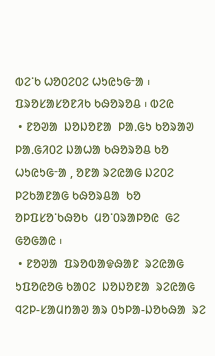ᱵᱮᱸᱠ ᱦᱚ᱐ᱮ᱐ᱮ ᱦᱩᱭᱩᱜᱼᱟ ᱾
ᱯᱨᱚᱥᱟᱥᱚᱱᱤᱠ ᱠᱷᱚᱨᱚᱪ ᱾ ᱵᱮᱭ
 • ᱱᱚᱣᱟ  ᱡᱚᱡᱚᱱᱟ  ᱞᱟᱹᱜᱩ ᱠᱚᱨᱟᱣ  ᱞᱟᱹᱜᱤ᱐ᱮ ᱡᱟᱦᱟ ᱠᱷᱚᱨᱚᱪ ᱠᱚ ᱦᱩᱭᱩᱜᱼᱟ , ᱚᱱᱟ ᱨᱮᱭᱟᱜ ᱡᱮ᱐ᱮ ᱞᱮᱠᱟᱱᱟᱜ ᱠᱷᱚᱨᱪᱟ  ᱠᱚ   ᱚᱞᱯᱥᱚᱸᱠᱷᱚᱠ  ᱢᱚᱸ᱐ᱨᱟᱞᱚᱭ  ᱜᱮ  ᱜᱚᱜᱟᱭ ᱾
 • ᱱᱚᱣᱟ  ᱯᱨᱚᱵᱟᱫᱷᱟᱱ  ᱨᱮᱭᱟᱜ  ᱩᱯᱚᱭᱚᱜ ᱠᱟ᱐ᱮ  ᱡᱚᱡᱚᱱᱟ  ᱨᱮᱭᱟᱜ  ᱧᱮᱞ-ᱥᱟᱢᱴᱟᱣ ᱟᱨ ᱐ᱩᱞᱟ-ᱡᱚᱠᱷᱟ  ᱨᱮ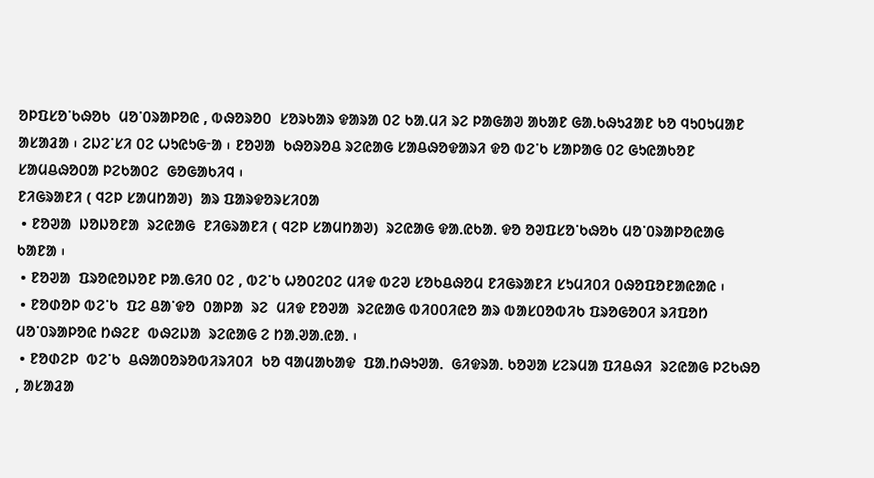ᱚᱞᱯᱥᱚᱸᱠᱷᱚᱠ  ᱢᱚᱸ᱐ᱨᱟᱞᱚᱭ , ᱵᱷᱚᱨᱚ᱐  ᱥᱚᱨᱠᱟᱨ ᱫᱟᱨᱟ ᱐ᱮ ᱠᱟᱹᱢᱤ ᱨᱮ ᱞᱟᱜᱟᱣ ᱟᱠᱟᱱ ᱜᱟᱹᱠᱷᱩᱲᱟᱱ ᱠᱚ ᱧᱩ᱐ᱩᱢᱟᱱ ᱟᱥᱟᱲᱟ ᱾ ᱮᱡᱮᱸᱥᱤ ᱐ᱮ ᱦᱩᱭᱩᱜᱼᱟ ᱾ ᱱᱚᱣᱟ  ᱠᱷᱚᱨᱚᱪ ᱨᱮᱭᱟᱜ ᱥᱟᱪᱷᱚᱫᱟᱨᱤ ᱫᱚ ᱵᱮᱸᱠ ᱥᱟᱞᱟᱜ ᱐ᱮ ᱜᱩᱭᱟᱠᱚᱱ ᱥᱟᱢᱪᱷᱚ᱐ᱟ ᱞᱮᱠᱟ᱐ᱮ  ᱜᱚᱜᱟᱠᱤᱧ ᱾
ᱱᱤᱜᱨᱟᱱᱤ ( ᱧᱮᱞ ᱥᱟᱢᱴᱟᱣ)  ᱟᱨ ᱯᱟᱨᱫᱚᱨᱥᱤ᱐ᱟ
 • ᱱᱚᱣᱟ  ᱡᱚᱡᱚᱱᱟ  ᱨᱮᱭᱟᱜ  ᱱᱤᱜᱨᱟᱱᱤ ( ᱧᱮᱞ ᱥᱟᱢᱴᱟᱣ)  ᱨᱮᱭᱟᱜ ᱫᱟᱹᱭᱠᱟᱹ ᱫᱚ ᱚᱣᱯᱥᱚᱸᱠᱷᱚᱠ ᱢᱚᱸ᱐ᱨᱟᱞᱚᱭᱟᱜ ᱠᱟᱱᱟ ᱾
 • ᱱᱚᱣᱟ  ᱯᱨᱚᱭᱚᱡᱚᱱ ᱞᱟᱹᱜᱤ᱐ ᱐ᱮ , ᱵᱮᱸᱠ ᱦᱚ᱐ᱮ᱐ᱮ ᱢᱤᱫ ᱵᱮᱣ ᱥᱚᱠᱪᱷᱚᱢ ᱱᱤᱜᱨᱟᱱᱤ ᱥᱩᱢᱤ᱐ᱤ ᱐ᱷᱚᱯᱚᱱᱟᱭᱟᱭ ᱾
 • ᱱᱚᱰᱚᱞ ᱵᱮᱸᱠ  ᱯᱮ ᱪᱟᱸᱫᱚ  ᱐ᱟᱞᱟ  ᱨᱮ  ᱢᱤᱫ ᱱᱚᱣᱟ  ᱨᱮᱭᱟᱜ ᱵᱤ᱐᱐ᱤᱭᱚ ᱟᱨ ᱵᱟᱥ᱐ᱚᱵᱤᱠ ᱯᱨᱚᱜᱚ᱐ᱤ ᱨᱤᱯᱚᱴ ᱢᱚᱸ᱐ᱨᱟᱞᱚᱭ ᱴᱷᱮᱱ  ᱵᱷᱮᱡᱟ  ᱨᱮᱭᱟᱜ ᱮ ᱴᱟᱹᱣᱟᱹᱭᱟᱹ ᱾
 • ᱱᱚᱰᱮᱞ  ᱵᱮᱸᱠ  ᱪᱷᱟ᱐ᱚᱨᱚᱵᱤᱨᱤ᱐ᱤ  ᱠᱚ ᱧᱟᱢᱟᱠᱟᱫ  ᱯᱟᱹᱴᱷᱩᱣᱟᱹ  ᱜᱤᱫᱨᱟᱹ ᱠᱚᱣᱟ ᱥᱮᱨᱢᱟ ᱯᱤᱪᱷᱤ  ᱨᱮᱭᱟᱜ ᱞᱮᱠᱷᱚ , ᱟᱥᱟᱲᱟ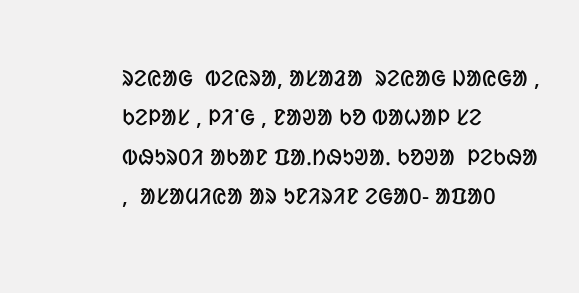ᱨᱮᱭᱟᱜ  ᱵᱮᱭᱨᱟ, ᱟᱥᱟᱲᱟ  ᱨᱮᱭᱟᱜ ᱡᱟᱭᱜᱟ , ᱠᱮᱞᱟᱥ , ᱞᱤᱸᱜ , ᱱᱟᱣᱟ ᱠᱚ ᱵᱟᱦᱟᱞ ᱥᱮ  ᱵᱷᱩᱨ᱐ᱤ ᱟᱠᱟᱱ ᱯᱟᱹᱴᱷᱩᱣᱟᱹ ᱠᱚᱣᱟ  ᱞᱮᱠᱷᱟ ,  ᱟᱥᱟᱢᱤᱭᱟ ᱟᱨ ᱩᱱᱤᱨᱤᱱ ᱮᱜᱟ᱐- ᱟᱯᱟ᱐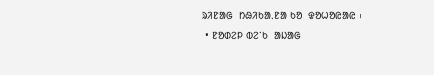ᱨᱤᱱᱟᱜ  ᱴᱷᱤᱠᱟᱹᱱᱟ ᱠᱚ  ᱫᱚᱦᱚᱭᱟᱭ ᱾
 • ᱱᱚᱰᱮᱞ ᱵᱮᱸᱠ  ᱟᱡᱟᱜ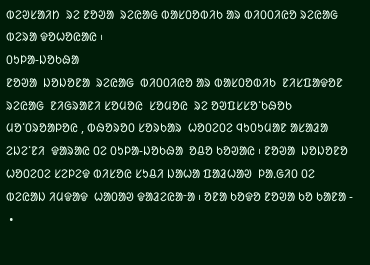ᱵᱮᱣᱥᱟᱤᱴ  ᱨᱮ ᱱᱚᱣᱟ  ᱨᱮᱭᱟᱜ ᱵᱟᱥ᱐ᱚᱵᱤᱠ ᱟᱨ ᱵᱤ᱐᱐ᱤᱭᱚ ᱨᱮᱭᱟᱜ ᱵᱮᱨᱟ ᱫᱚᱦᱚᱭᱟᱭ ᱾
᱐ᱩᱞᱟ-ᱡᱚᱠᱷᱟ
ᱱᱚᱣᱟ  ᱡᱚᱡᱚᱱᱟ  ᱨᱮᱭᱟᱜ  ᱵᱤ᱐᱐ᱤᱭᱚ ᱟᱨ ᱵᱟᱥ᱐ᱚᱵᱤᱠ  ᱱᱤᱥᱯᱟᱫᱚᱱ ᱨᱮᱭᱟᱜ  ᱱᱤᱜᱨᱟᱱᱤ ᱥᱚᱢᱚᱭ  ᱥᱚᱢᱚᱭ  ᱨᱮ ᱚᱣᱯᱥᱥᱚᱸᱠᱷᱚᱠ ᱢᱚᱸ᱐ᱨᱚᱟᱞᱚᱭ , ᱵᱷᱚᱨᱚ᱐ ᱥᱚᱨᱠᱟᱨ  ᱦᱚ᱐ᱮ᱐ᱮ ᱧᱩ᱐ᱩᱢᱟᱱ ᱟᱥᱟᱲᱟ ᱮᱡᱮᱸᱱᱤ  ᱫᱟᱨᱟᱭ ᱐ᱮ ᱐ᱩᱞᱟ-ᱡᱚᱠᱷᱟ  ᱚᱪᱚ ᱠᱚᱣᱟᱭ ᱾ ᱱᱚᱣᱟ  ᱡᱚᱡᱚᱱᱚ ᱦᱚ᱐ᱮ᱐ᱮ ᱥᱮᱞᱮᱫ ᱵᱤᱥᱚᱭ ᱥᱩᱪᱤ ᱡᱟᱦᱟ ᱯᱟᱲᱦᱟᱣ  ᱞᱟᱹᱜᱤ᱐ ᱐ᱮ  ᱵᱮᱭᱟᱡ ᱤᱢᱫᱟᱫ  ᱦᱟ᱐ᱟᱣ ᱫᱟᱲᱮᱭᱟᱼᱟ ᱾ ᱚᱱᱟ ᱠᱚᱫᱚ ᱱᱚᱣᱟ ᱠᱚ ᱠᱟᱱᱟ -
 •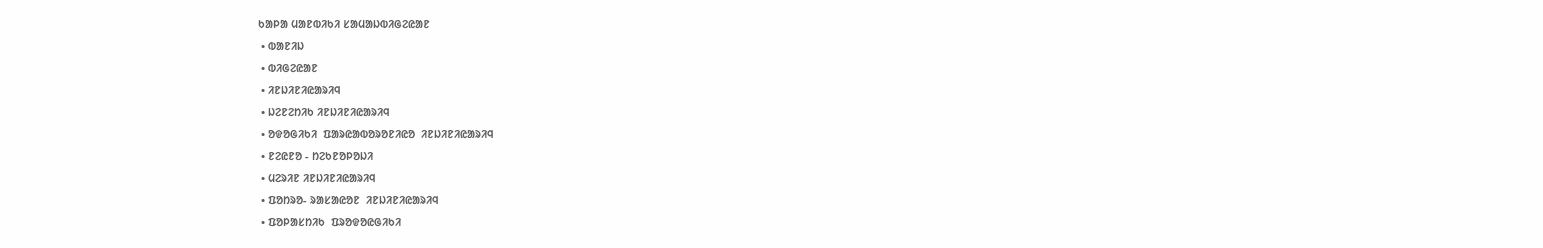ᱠᱟᱞᱟ ᱢᱟᱱᱵᱤᱠᱤ ᱥᱟᱢᱟᱡᱵᱤᱜᱮᱭᱟᱱ
 • ᱵᱟᱱᱤᱡ
 • ᱵᱤᱜᱮᱭᱟᱱ
 • ᱤᱱᱡᱤᱱᱤᱭᱟᱨᱤᱧ
 • ᱡᱮᱱᱮᱴᱤᱠ ᱤᱱᱡᱤᱱᱤᱭᱟᱨᱤᱧ
 • ᱚᱫᱚᱜᱤᱠᱤ  ᱯᱟᱨᱭᱟᱵᱚᱨᱚᱱᱤᱭᱚ  ᱤᱱᱡᱤᱱᱤᱭᱟᱨᱤᱧ
 • ᱱᱮᱭᱱᱚ - ᱴᱮᱠᱱᱚᱞᱚᱡᱤ
 • ᱢᱮᱨᱤᱱ ᱤᱱᱡᱤᱱᱤᱭᱟᱨᱤᱧ
 • ᱯᱚᱴᱨᱚ- ᱨᱟᱥᱟᱭᱚᱱ  ᱤᱱᱡᱤᱱᱤᱭᱟᱨᱤᱧ
 • ᱯᱚᱞᱟᱥᱴᱤᱠ  ᱯᱨᱚᱫᱚᱭᱜᱤᱠᱤ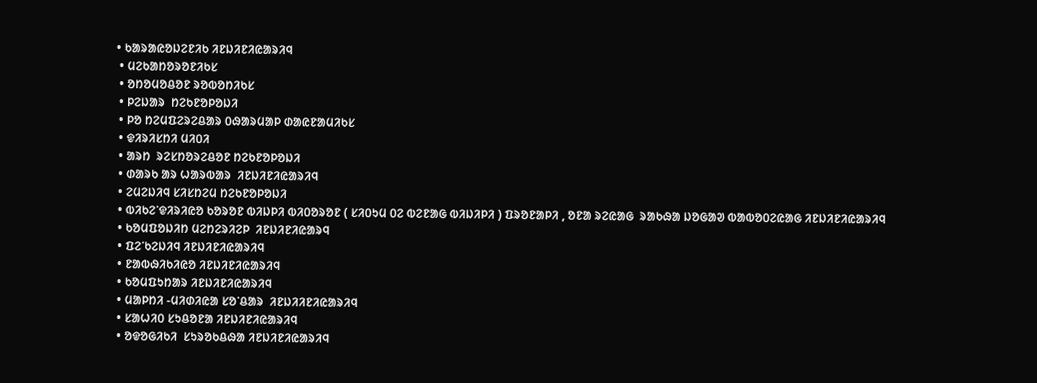• ᱠᱟᱨᱟᱭᱚᱡᱮᱱᱤᱠ ᱤᱱᱡᱤᱱᱤᱭᱟᱨᱤᱧ
 • ᱢᱮᱠᱟᱴᱚᱨᱚᱱᱤᱠᱥ
 • ᱚᱴᱚᱢᱚᱪᱚᱱ ᱨᱚᱵᱚᱴᱤᱠᱥ
 • ᱞᱮᱡᱟᱨ  ᱴᱮᱠᱱᱚᱞᱚᱡᱤ
 • ᱞᱚ ᱴᱮᱢᱯᱮᱨᱮᱪᱟᱨ ᱐ᱷᱟᱨᱢᱟᱞ ᱰᱟᱭᱱᱟᱢᱤᱠᱥ
 • ᱫᱤᱨᱤᱥᱴᱤ ᱢᱤ᱐ᱤ
 • ᱟᱨᱴ  ᱨᱮᱥᱴᱚᱨᱮᱪᱚᱱ ᱴᱮᱠᱱᱚᱞᱚᱡᱤ
 • ᱰᱟᱨᱠ ᱟᱨ ᱦᱟᱨᱵᱟᱨ  ᱤᱱᱡᱤᱱᱤᱭᱟᱨᱤᱧ
 • ᱮᱢᱮᱡᱤᱧ ᱥᱤᱥᱴᱮᱢ ᱴᱮᱠᱱᱚᱞᱚᱡᱤ
 • ᱵᱤᱠᱮᱸᱫᱤᱨᱤᱭᱚ ᱠᱚᱨᱚᱱ ᱵᱤᱡᱞᱤ ᱵᱤ᱐ᱚᱨᱚᱱ ( ᱥᱤ᱐ᱩᱢ ᱐ᱮ ᱵᱮᱱᱟᱜ ᱵᱤᱡᱤᱞᱤ ) ᱯᱨᱚᱱᱟᱞᱤ , ᱚᱱᱟ ᱨᱮᱭᱟᱜ  ᱨᱟᱠᱷᱟ ᱡᱚᱜᱟᱣ ᱵᱟᱵᱚ᱐ᱮᱭᱟᱜ ᱤᱱᱡᱤᱱᱤᱭᱟᱨᱤᱧ
 • ᱠᱚᱢᱯᱚᱡᱤᱴ ᱢᱮᱴᱮᱨᱤᱮᱞ  ᱤᱱᱡᱤᱱᱤᱭᱟᱨᱧ
 • ᱯᱮᱸᱠᱮᱡᱤᱧ ᱤᱱᱡᱤᱱᱤᱭᱟᱨᱤᱧ
 • ᱱᱟᱵᱷᱤᱠᱤᱭᱚ ᱤᱱᱡᱤᱱᱤᱭᱟᱨᱤᱧ
 • ᱠᱚᱢᱯᱩᱴᱟᱨ ᱤᱱᱡᱤᱱᱤᱭᱟᱨᱤᱧ
 • ᱢᱟᱞᱴᱤ -ᱢᱤᱰᱤᱭᱟ ᱥᱚᱸᱪᱟᱨ  ᱤᱱᱡᱤᱤᱱᱤᱭᱟᱨᱤᱧ
 • ᱥᱟᱦᱤ᱐ ᱥᱩᱪᱚᱱᱟ ᱤᱱᱡᱤᱱᱤᱭᱟᱨᱤᱧ
 • ᱚᱫᱚᱜᱤᱠᱤ  ᱥᱩᱨᱚᱠᱪᱷᱟ ᱤᱱᱡᱤᱱᱤᱭᱟᱨᱤᱧ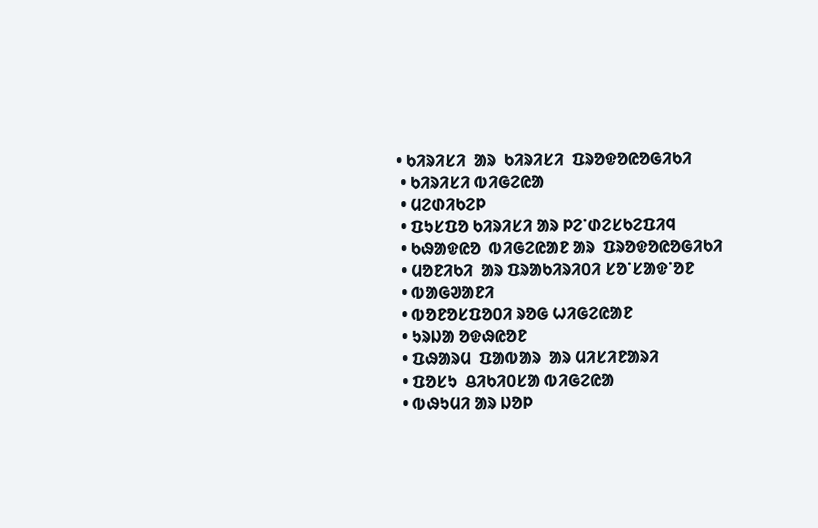• ᱠᱤᱨᱤᱥᱤ  ᱟᱨ  ᱠᱤᱨᱤᱥᱤ  ᱯᱨᱚᱫᱚᱭᱚᱜᱤᱠᱤ
 • ᱠᱤᱨᱤᱥᱤ ᱵᱤᱜᱮᱭᱟ
 • ᱢᱮᱰᱤᱠᱮᱞ
 • ᱯᱩᱥᱯᱚ ᱠᱤᱨᱤᱥᱤ ᱟᱨ ᱞᱮᱸᱰᱮᱥᱠᱮᱯᱤᱧ
 • ᱠᱷᱟᱫᱭᱚ  ᱵᱤᱜᱮᱭᱟᱱ ᱟᱨ  ᱯᱨᱚᱫᱚᱭᱚᱜᱤᱠᱤ
 • ᱢᱚᱱᱤᱠᱤ  ᱟᱨ ᱯᱨᱟᱠᱤᱨᱤ᱐ᱤ ᱥᱚᱸᱥᱟᱫᱸᱚᱱ
 • ᱵᱟᱜᱣᱟᱱᱤ
 • ᱵᱚᱱᱚᱥᱯᱚ᱐ᱤ ᱨᱚᱜ ᱦᱤᱜᱮᱭᱟᱱ
 • ᱩᱨᱡᱟ ᱚᱫᱷᱭᱚᱱ
 • ᱯᱷᱟᱨᱢ  ᱯᱟᱵᱟᱨ  ᱟᱨ ᱢᱤᱥᱤᱱᱟᱨᱤ
 • ᱯᱚᱥᱩ  ᱪᱤᱠᱤ᱐ᱥᱟ ᱵᱤᱜᱮᱭᱟ
 • ᱵᱷᱩᱢᱤ ᱟᱨ ᱡᱚᱞ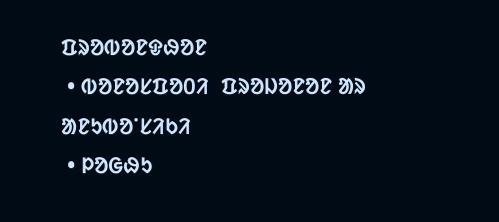ᱯᱨᱚᱵᱚᱱᱫᱷᱚᱱ
 • ᱵᱚᱱᱚᱥᱯᱚ᱐ᱤ  ᱯᱨᱚᱡᱚᱱᱚᱱ ᱟᱨ  ᱟᱱᱩᱵᱚᱸᱥᱤᱠᱤ
 • ᱞᱚᱜᱷᱩ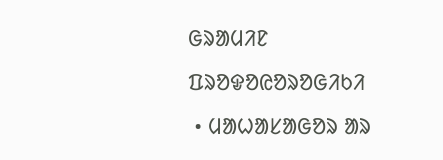ᱜᱨᱟᱢᱤᱱ  ᱯᱨᱚᱫᱚᱭᱚᱨᱚᱜᱤᱠᱤ
 • ᱢᱟᱦᱟᱥᱟᱜᱚᱨ ᱟᱨ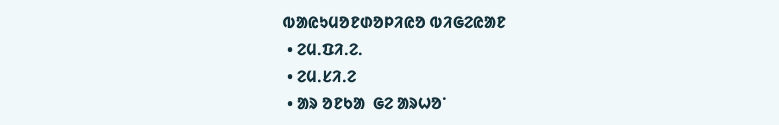ᱵᱟᱭᱩᱢᱚᱱᱰᱚᱞᱤᱭᱚ ᱵᱤᱜᱮᱭᱟᱱ
 • ᱮᱢᱹᱯᱤᱹᱮᱹ
 • ᱮᱢᱹᱥᱤᱹᱮ
 • ᱟᱨ ᱚᱱᱠᱟ  ᱜᱮ ᱟᱨᱦᱚᱸ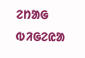ᱮᱴᱟᱜ ᱵᱤᱜᱮᱭᱟ